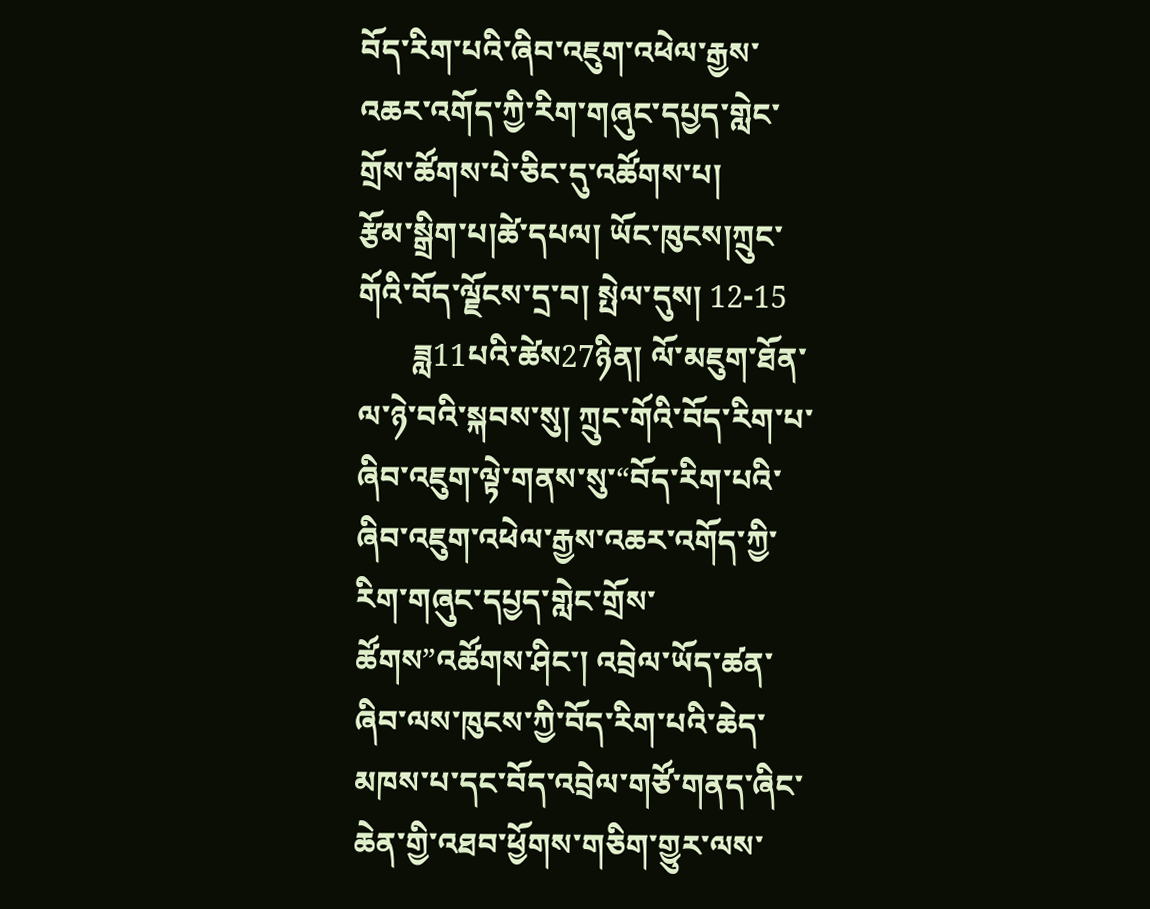བོད་རིག་པའི་ཞིབ་འཇུག་འཕེལ་རྒྱས་འཆར་འགོད་ཀྱི་རིག་གཞུང་དཔྱད་གླེང་གྲོས་ཚོགས་པེ་ཅིང་དུ་འཚོགས་པ།
རྩོམ་སྒྲིག་པ།ཚེ་དཔལ། ཡོང་ཁུངས།ཀྲུང་གོའི་བོད་ལྗོངས་དྲ་བ། སྤེལ་དུས། 12-15
       ཟླ11པའི་ཚེས27ཉིན། ལོ་མཇུག་ཐོན་ལ་ཉེ་བའི་སྐབས་སུ། ཀྲུང་གོའི་བོད་རིག་པ་ཞིབ་འཇུག་ལྟེ་གནས་སུ་“བོད་རིག་པའི་ཞིབ་འཇུག་འཕེལ་རྒྱས་འཆར་འགོད་ཀྱི་རིག་གཞུང་དཔྱད་གླེང་གྲོས་ཚོགས”འཚོགས་ཤིང་། འབྲེལ་ཡོད་ཚན་ཞིབ་ལས་ཁུངས་ཀྱི་བོད་རིག་པའི་ཆེད་མཁས་པ་དང་བོད་འབྲེལ་གཙོ་གནད་ཞིང་ཆེན་གྱི་འཐབ་ཕྱོགས་གཅིག་གྱུར་ལས་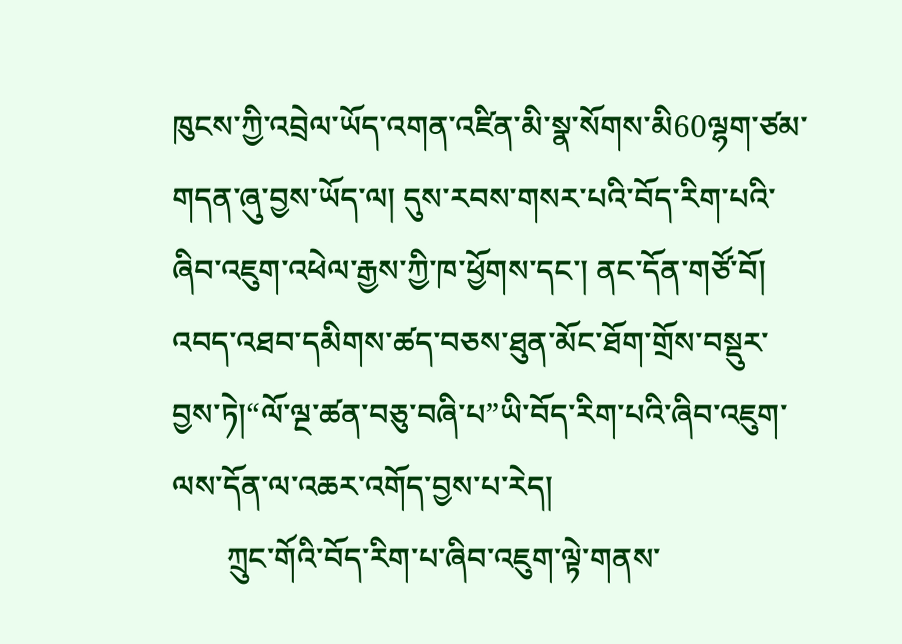ཁུངས་ཀྱི་འབྲེལ་ཡོད་འགན་འཛིན་མི་སྣ་སོགས་མི60ལྷག་ཙམ་གདན་ཞུ་བྱས་ཡོད་ལ། དུས་རབས་གསར་པའི་བོད་རིག་པའི་ཞིབ་འཇུག་འཕེལ་རྒྱས་ཀྱི་ཁ་ཕྱོགས་དང་། ནང་དོན་གཙོ་བོ། འབད་འཐབ་དམིགས་ཚད་བཅས་ཐུན་མོང་ཐོག་གྲོས་བསྡུར་བྱས་ཏེ།“ལོ་ལྔ་ཚན་བཅུ་བཞི་པ”ཡི་བོད་རིག་པའི་ཞིབ་འཇུག་ལས་དོན་ལ་འཆར་འགོད་བྱས་པ་རེད།
       ཀྲུང་གོའི་བོད་རིག་པ་ཞིབ་འཇུག་ལྟེ་གནས་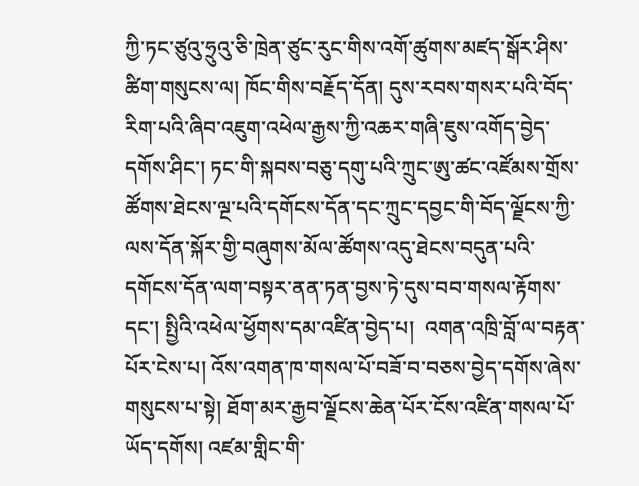ཀྱི་ཏང་ཙུའུ་ཧྲུའུ་ཅི་ཁྲེན་ཙུང་རུང་གིས་འགོ་ཚུགས་མཛད་སྒོར་ཤིས་ཚིག་གསུངས་ལ། ཁོང་གིས་བརྗོད་དོན། དུས་རབས་གསར་པའི་བོད་རིག་པའི་ཞིབ་འཇུག་འཕེལ་རྒྱས་ཀྱི་འཆར་གཞི་ཇུས་འགོད་བྱེད་དགོས་ཤིང་། ཏང་གི་སྐབས་བཅུ་དགུ་པའི་ཀྲུང་ཨུ་ཚང་འཛོམས་གྲོས་ཚོགས་ཐེངས་ལྔ་པའི་དགོངས་དོན་དང་ཀྲུང་དབྱང་གི་བོད་ལྗོངས་ཀྱི་ལས་དོན་སྐོར་གྱི་བཞུགས་མོལ་ཚོགས་འདུ་ཐེངས་བདུན་པའི་དགོངས་དོན་ལག་བསྟར་ནན་ཏན་བྱས་ཏེ་དུས་བབ་གསལ་རྟོགས་དང་། སྤྱིའི་འཕེལ་ཕྱོགས་དམ་འཛིན་བྱེད་པ།  འགན་འཁྲི་བློ་ལ་བརྟན་པོར་ངེས་པ། འོས་འགན་ཁ་གསལ་པོ་བཟོ་བ་བཅས་བྱེད་དགོས་ཞེས་གསུངས་པ་སྟེ། ཐོག་མར་རྒྱབ་ལྗོངས་ཆེན་པོར་ངོས་འཛིན་གསལ་པོ་ཡོད་དགོས། འཛམ་གླིང་གི་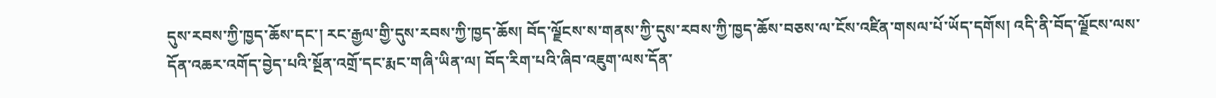དུས་རབས་ཀྱི་ཁྱད་ཆོས་དང་། རང་རྒྱལ་གྱི་དུས་རབས་ཀྱི་ཁྱད་ཆོས། བོད་ལྗོངས་ས་གནས་ཀྱི་དུས་རབས་ཀྱི་ཁྱད་ཆོས་བཅས་ལ་ངོས་འཛིན་གསལ་པོ་ཡོད་དགོས། འདི་ནི་བོད་ལྗོངས་ལས་དོན་འཆར་འགོད་བྱེད་པའི་སྔོན་འགྲོ་དང་རྨང་གཞི་ཡིན་ལ། བོད་རིག་པའི་ཞིབ་འཇུག་ལས་དོན་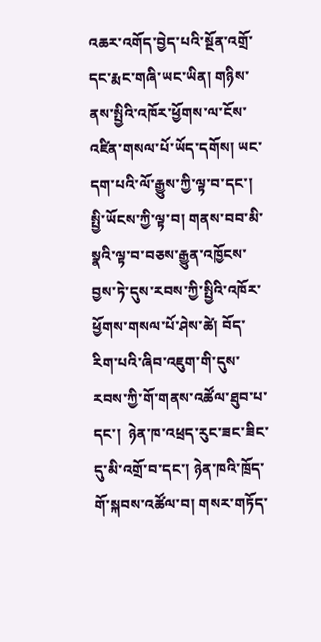འཆར་འགོད་བྱེད་པའི་སྔོན་འགྲོ་དང་རྨང་གཞི་ཡང་ཡིན། གཉིས་ནས་སྤྱིའི་འཁོར་ཕྱོགས་ལ་ངོས་འཛིན་གསལ་པོ་ཡོད་དགོས། ཡང་དག་པའི་ལོ་རྒྱུས་ཀྱི་ལྟ་བ་དང་། སྤྱི་ཡོངས་ཀྱི་ལྟ་བ། གནས་བབ་མི་སྣའི་ལྟ་བ་བཅས་རྒྱུན་འཁྱོངས་བྱས་ཏེ་དུས་རབས་ཀྱི་སྤྱིའི་འཁོར་ཕྱོགས་གསལ་པོ་ཤེས་ཚེ། བོད་རིག་པའི་ཞིབ་འཇུག་གི་དུས་རབས་ཀྱི་གོ་གནས་འཚོལ་ཐུབ་པ་དང་།  ཉེན་ཁ་འཕྲད་རུང་ཟང་ཟིང་དུ་མི་འགྲོ་བ་དང་། ཉེན་ཁའི་ཁྲོད་གོ་སྐབས་འཚོལ་བ། གསར་གཏོད་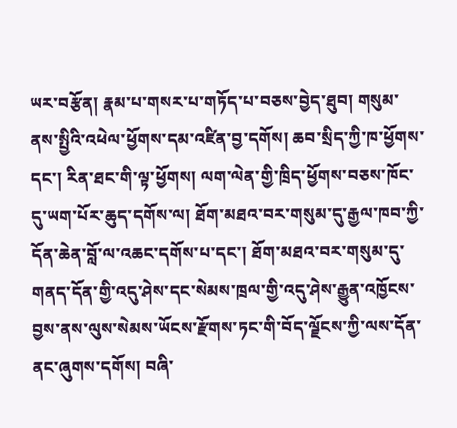ཡར་བརྩོན། རྣམ་པ་གསར་པ་གཏོད་པ་བཅས་བྱེད་ཐུབ། གསུམ་ནས་སྤྱིའི་འཕེལ་ཕྱོགས་དམ་འཛིན་བྱ་དགོས། ཆབ་སྲིད་ཀྱི་ཁ་ཕྱོགས་དང་། རིན་ཐང་གི་ལྟ་ཕྱོགས། ལག་ལེན་གྱི་ཁྲིད་ཕྱོགས་བཅས་ཁོང་དུ་ཡག་པོར་ཆུད་དགོས་ལ། ཐོག་མཐའ་བར་གསུམ་དུ་རྒྱལ་ཁབ་ཀྱི་དོན་ཆེན་བློ་ལ་འཆང་དགོས་པ་དང་། ཐོག་མཐའ་བར་གསུམ་དུ་གནད་དོན་གྱི་འདུ་ཤེས་དང་སེམས་ཁྲལ་གྱི་འདུ་ཤེས་རྒྱུན་འཁྱོངས་བྱས་ནས་ལུས་སེམས་ཡོངས་རྫོགས་ཏང་གི་བོད་ལྗོངས་ཀྱི་ལས་དོན་ནང་ཞུགས་དགོས། བཞི་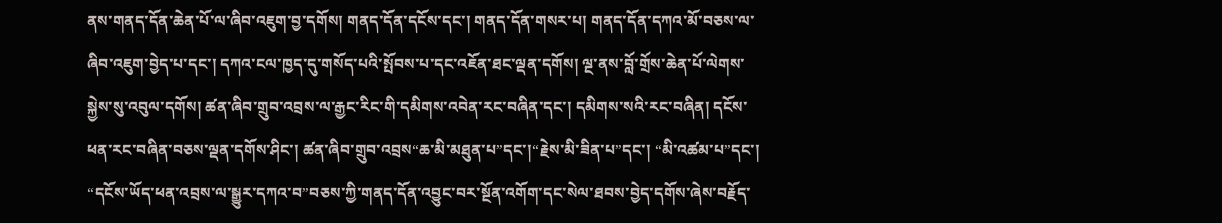ནས་གནད་དོན་ཆེན་པོ་ལ་ཞིབ་འཇུག་བྱ་དགོས། གནད་དོན་དངོས་དང་། གནད་དོན་གསར་པ། གནད་དོན་དཀའ་མོ་བཅས་ལ་ཞིབ་འཇུག་བྱེད་པ་དང་། དཀའ་ངལ་ཁྱད་དུ་གསོད་པའི་སྤོབས་པ་དང་འཇོན་ཐང་ལྡན་དགོས། ལྔ་ནས་བློ་གྲོས་ཆེན་པོ་ལེགས་སྐྱེས་སུ་འབུལ་དགོས། ཚན་ཞིབ་གྲུབ་འབྲས་ལ་རྒྱང་རིང་གི་དམིགས་འབེན་རང་བཞིན་དང་། དམིགས་སའི་རང་བཞིན། དངོས་ཕན་རང་བཞིན་བཅས་ལྡན་དགོས་ཤིང་། ཚན་ཞིབ་གྲུབ་འབྲས“ཆ་མི་མཐུན་པ”དང་།“རྗེས་མི་ཟིན་པ”དང་། “མི་འཚམ་པ”དང་། “དངོས་ཡོད་ཕན་འབྲས་ལ་སྒྱུར་དཀའ་བ”བཅས་ཀྱི་གནད་དོན་འབྱུང་བར་སྔོན་འགོག་དང་སེལ་ཐབས་བྱེད་དགོས་ཞེས་བརྗོད་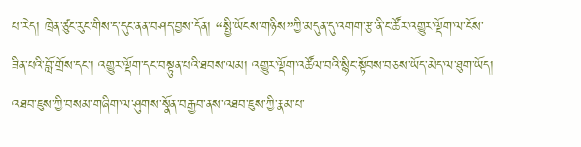པ་རེད། ཁྲེན་ཙུང་རུང་གིས་ད་དུང་ནན་བཤད་བྱས་དོན། “སྤྱི་ཡོངས་གཉིས”ཀྱི་མདུན་དུ་འགག་རྩ་ནི་ང་ཚོར་འགྱུར་ལྡོག་ལ་ངོས་ཟིན་པའི་བློ་གྲོས་དང་། འགྱུར་ལྡོག་དང་བསྟུན་པའི་ཐབས་ལམ། འགྱུར་ལྡོག་འཚོལ་བའི་སྙིང་སྟོབས་བཅས་ཡོད་མེད་ལ་ཐུག་ཡོད། འཐབ་ཇུས་ཀྱི་བསམ་གཞིག་ལ་ཤུགས་སྣོན་བརྒྱབ་ནས་འཐབ་ཇུས་ཀྱི་རྣམ་པ་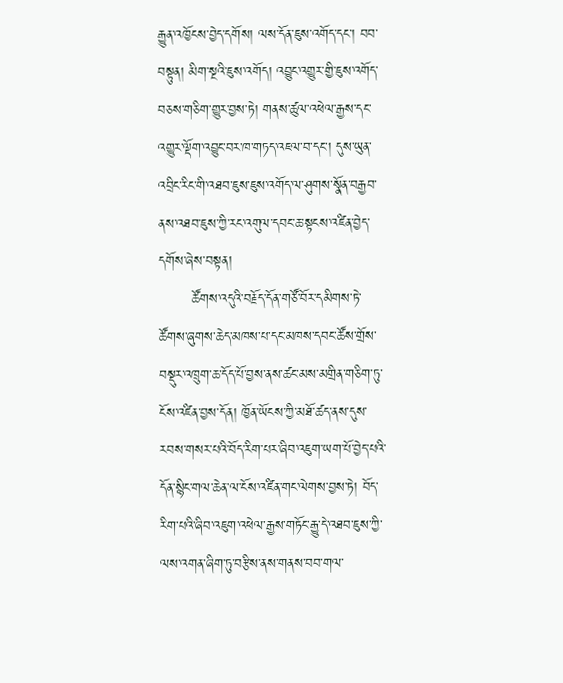རྒྱུན་འཁྱོངས་བྱེད་དགོས། ལས་དོན་ཇུས་འགོད་དང་། བབ་བསྟུན། མིག་སྔའི་ཇུས་འགོད། འབྱུང་འགྱུར་གྱི་ཇུས་འགོད་བཅས་གཅིག་གྱུར་བྱས་ཏེ། གནས་ཚུལ་འཕེལ་རྒྱས་དང་འགྱུར་ལྡོག་འབྱུང་བར་ཁ་གཏད་འཇལ་བ་དང་། དུས་ཡུན་འབྲིང་རིང་གི་འཐབ་ཇུས་ཇུས་འགོད་ལ་ཤུགས་སྣོན་བརྒྱབ་ནས་འཐབ་ཇུས་ཀྱི་རང་འགུལ་དབང་ཆ་སྟངས་འཛིན་བྱེད་དགོས་ཞེས་བསྟན།
       ཚོགས་འདུའི་བརྗོད་དོན་གཙོ་བོར་དམིགས་ཏེ་ཚོགས་ཞུགས་ཆེད་མཁས་པ་དང་མཁས་དབང་ཚོས་གྲོས་བསྡུར་འཁྲུག་ཆ་དོད་པོ་བྱས་ནས་ཚང་མས་མགྲིན་གཅིག་ཏུ་ངོས་འཛིན་བྱས་དོན། ཁྱོན་ཡོངས་ཀྱི་མཐོ་ཚད་ནས་དུས་རབས་གསར་པའི་བོད་རིག་པར་ཞིབ་འཇུག་ཡག་པོ་བྱེད་པའི་དོན་སྙིང་གལ་ཆེན་ལ་ངོས་འཛིན་གང་ལེགས་བྱས་ཏེ། བོད་རིག་པའི་ཞིབ་འཇུག་འཕེལ་རྒྱས་གཏོང་རྒྱུ་དེ་འཐབ་ཇུས་ཀྱི་ལས་འགན་ཞིག་ཏུ་བརྩིས་ནས་གནས་བབ་གལ་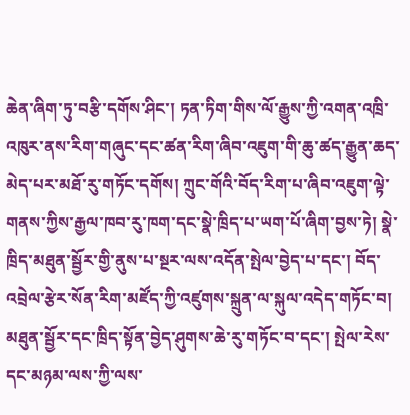ཆེན་ཞིག་ཏུ་བརྩི་དགོས་ཤིང་། ཏན་ཏིག་གིས་ལོ་རྒྱུས་ཀྱི་འགན་འཁྲི་འཁུར་ནས་རིག་གཞུང་དང་ཚན་རིག་ཞིབ་འཇུག་གི་ཆུ་ཚད་རྒྱུན་ཆད་མེད་པར་མཐོ་རུ་གཏོང་དགོས། ཀྲུང་གོའི་བོད་རིག་པ་ཞིབ་འཇུག་ལྟེ་གནས་ཀྱིས་རྒྱལ་ཁབ་རུ་ཁག་དང་སྣེ་ཁྲིད་པ་ཡག་པོ་ཞིག་བྱས་ཏེ། སྣེ་ཁྲིད་མཐུན་སྦྱོར་གྱི་ནུས་པ་སྔར་ལས་འདོན་སྤེལ་བྱེད་པ་དང་། བོད་འབྲེལ་རྩེར་སོན་རིག་མཛོད་ཀྱི་འཛུགས་སྐྲུན་ལ་སྐུལ་འདེད་གཏོང་བ། མཐུན་སྦྱོར་དང་ཁྲིད་སྟོན་བྱེད་ཤུགས་ཆེ་རུ་གཏོང་བ་དང་། སྤེལ་རེས་དང་མཉམ་ལས་ཀྱི་ལས་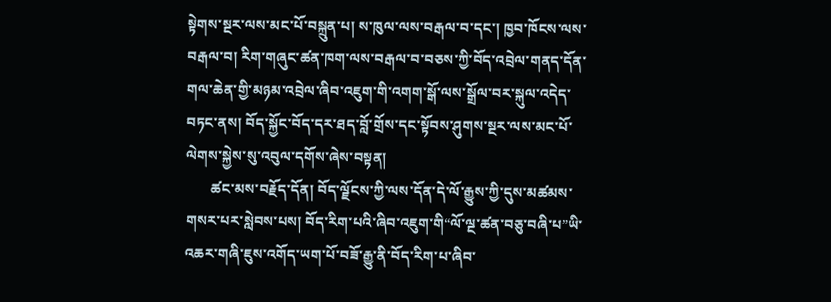སྟེགས་སྔར་ལས་མང་པོ་བསྐྲུན་པ། ས་ཁུལ་ལས་བརྒལ་བ་དང་། ཁྱབ་ཁོངས་ལས་བརྒལ་བ། རིག་གཞུང་ཚན་ཁག་ལས་བརྒལ་བ་བཅས་ཀྱི་བོད་འབྲེལ་གནད་དོན་གལ་ཆེན་གྱི་མཉམ་འབྲེལ་ཞིབ་འཇུག་གི་འགག་སྒོ་ལས་སྒྲོལ་བར་སྐུལ་འདེད་བཏང་ནས། བོད་སྐྱོང་བོད་དར་ཐད་བློ་གྲོས་དང་སྟོབས་ཤུགས་སྔར་ལས་མང་པོ་ལེགས་སྐྱེས་སུ་འབུལ་དགོས་ཞེས་བསྟན།
       ཚང་མས་བརྗོད་དོན། བོད་ལྗོངས་ཀྱི་ལས་དོན་དེ་ལོ་རྒྱུས་ཀྱི་དུས་མཚམས་གསར་པར་སླེབས་པས། བོད་རིག་པའི་ཞིབ་འཇུག་གི“ལོ་ལྔ་ཚན་བཅུ་བཞི་པ”ཡི་འཆར་གཞི་ཇུས་འགོད་ཡག་པོ་བཟོ་རྒྱུ་ནི་བོད་རིག་པ་ཞིབ་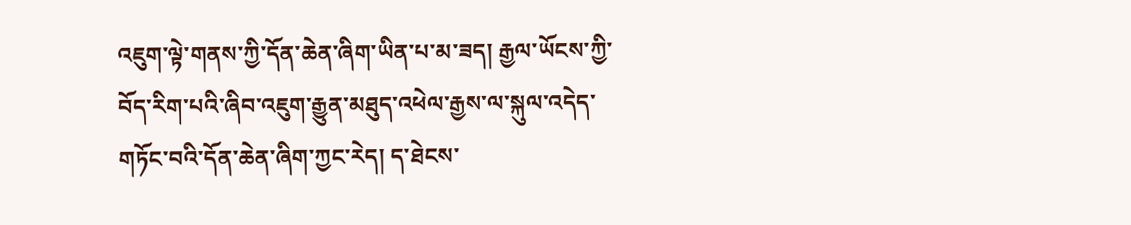འཇུག་ལྟེ་གནས་ཀྱི་དོན་ཆེན་ཞིག་ཡིན་པ་མ་ཟད། རྒྱལ་ཡོངས་ཀྱི་བོད་རིག་པའི་ཞིབ་འཇུག་རྒྱུན་མཐུད་འཕེལ་རྒྱས་ལ་སྐུལ་འདེད་གཏོང་བའི་དོན་ཆེན་ཞིག་ཀྱང་རེད། ད་ཐེངས་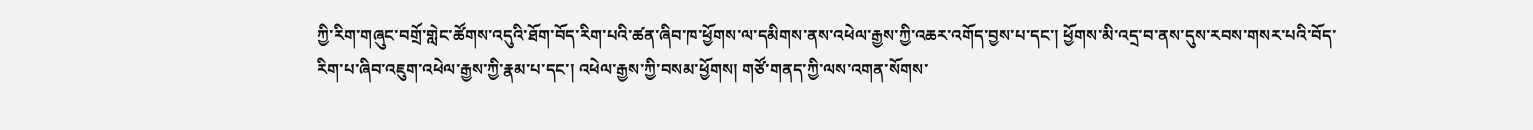ཀྱི་རིག་གཞུང་བགྲོ་གླེང་ཚོགས་འདུའི་ཐོག་བོད་རིག་པའི་ཚན་ཞིབ་ཁ་ཕྱོགས་ལ་དམིགས་ནས་འཕེལ་རྒྱས་ཀྱི་འཆར་འགོད་བྱས་པ་དང་། ཕྱོགས་མི་འདྲ་བ་ནས་དུས་རབས་གསར་པའི་བོད་རིག་པ་ཞིབ་འཇུག་འཕེལ་རྒྱས་ཀྱི་རྣམ་པ་དང་། འཕེལ་རྒྱས་ཀྱི་བསམ་ཕྱོགས། གཙོ་གནད་ཀྱི་ལས་འགན་སོགས་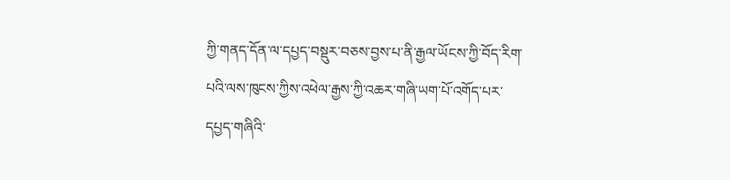ཀྱི་གནད་དོན་ལ་དཔྱད་བསྡུར་བཅས་བྱས་པ་ནི་རྒྱལ་ཡོངས་ཀྱི་བོད་རིག་པའི་ལས་ཁུངས་ཀྱིས་འཕེལ་རྒྱས་ཀྱི་འཆར་གཞི་ཡག་པོ་འགོད་པར་དཔྱད་གཞིའི་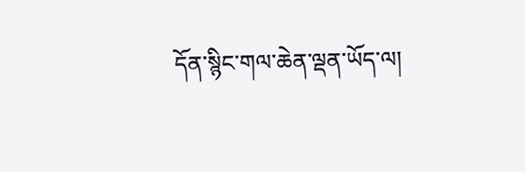དོན་སྙིང་གལ་ཆེན་ལྡན་ཡོད་ལ།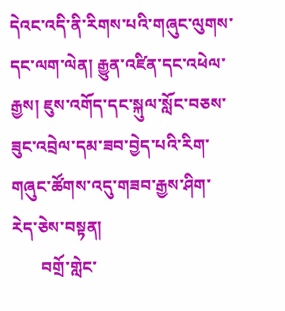དེའང་འདི་ནི་རིགས་པའི་གཞུང་ལུགས་དང་ལག་ལེན། རྒྱུན་འཛིན་དང་འཕེལ་རྒྱས། ཇུས་འགོད་དང་སྐུལ་སློང་བཅས་ཟུང་འབྲེལ་དམ་ཟབ་བྱེད་པའི་རིག་གཞུང་ཚོགས་འདུ་གཟབ་རྒྱས་ཤིག་རེད་ཅེས་བསྟན།
       བགྲོ་གླེང་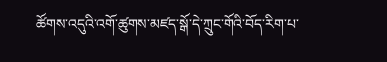ཚོགས་འདུའི་འགོ་ཚུགས་མཛད་སྒོ་དེ་ཀྲུང་གོའི་བོད་རིག་པ་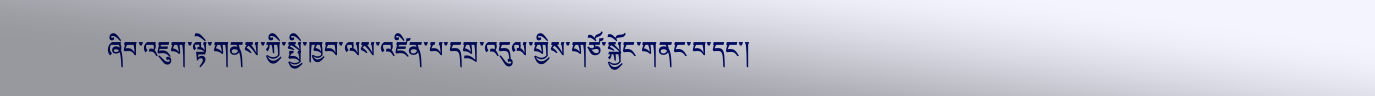ཞིབ་འཇུག་ལྟེ་གནས་ཀྱི་སྤྱི་ཁྱབ་ལས་འཛིན་པ་དགྲ་འདུལ་གྱིས་གཙོ་སྐྱོང་གནང་བ་དང་།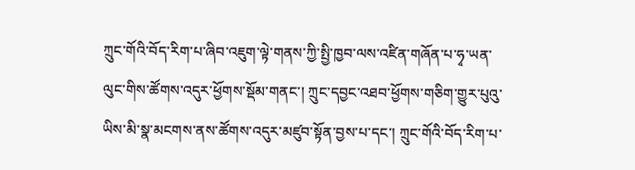ཀྲུང་གོའི་བོད་རིག་པ་ཞིབ་འཇུག་ལྟེ་གནས་ཀྱི་སྤྱི་ཁྱབ་ལས་འཛིན་གཞོན་པ་ཧྭ་ཡན་ལུང་གིས་ཚོགས་འདུར་ཕྱོགས་སྡོམ་གནང་། ཀྲུང་དབྱང་འཐབ་ཕྱོགས་གཅིག་གྱུར་པུའུ་ཡིས་མི་སྣ་མངགས་ནས་ཚོགས་འདུར་མཛུབ་སྟོན་བྱས་པ་དང་། ཀྲུང་གོའི་བོད་རིག་པ་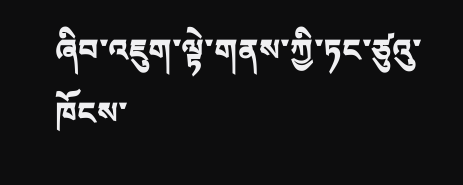ཞིབ་འཇུག་ལྟེ་གནས་ཀྱི་ཏང་ཙུའུ་ཁོངས་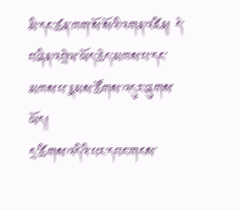མི་དང་ཚན་ཁག་སོ་སོའི་འགན་འཛིན། དེ་བཞིན་འབྲེལ་ཡོད་ཆེད་མཁས་པ་དང་མཁས་པ་རྣམས་ཚོགས་འདུར་ཞུགས་ཡོད།
དྲ་ཚིགས་འདིའི་པར་དབང་གངས་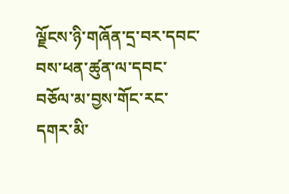ལྗོངས་ཉི་གཞོན་དྲ་བར་དབང་བས་ཕན་ཚུན་ལ་དབང་བཅོལ་མ་བྱས་གོང་རང་དགར་མི་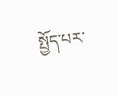སྤྱོད་པར་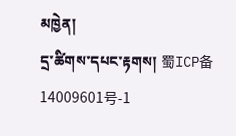མཁྱེན།
དྲ་ཚིགས་དཔང་རྟགས། 蜀ICP备14009601号-1